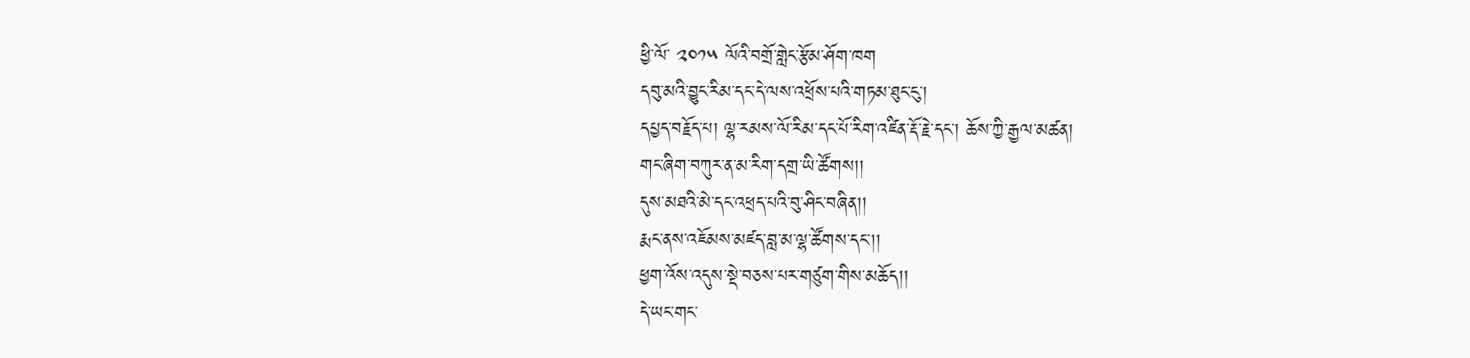ཕྱི་ལོ་ ༢༠༡༥ ལོའི་བགྲོ་གླེང་རྩོམ་ཤོག་ཁག
དབུ་མའི་བྱུང་རིམ་དང་དེ་ལས་འཕྲོས་པའི་གཏམ་ཐུང་ངུ་།
དཔྱད་བརྗོད་པ། ལྷ་རམས་ལོ་རིམ་དང་པོ་རིག་འཛིན་རྡོ་རྗེ་དང་། ཆོས་ཀྱི་རྒྱལ་མཚན།
གང་ཞིག་བཀུར་ན་མ་རིག་དགྲ་ཡི་ཚོགས།།
དུས་མཐའི་མེ་དང་འཕྲད་པའི་བུ་ཤིང་བཞིན།།
རྨང་ནས་འཇོམས་མཛད་བླ་མ་ལྷ་ཚོགས་དང་།།
ཕྱག་འོས་འདུས་སྡེ་བཅས་པར་གཙུག་གིས་མཆོད།།
དེ་ཡང་གང་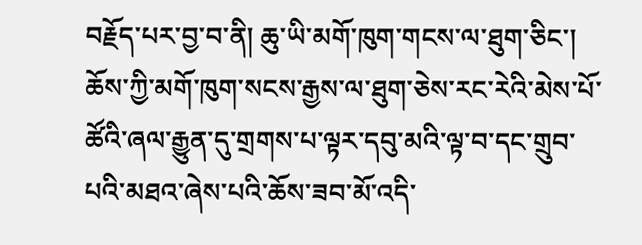བརྗོད་པར་བྱ་བ་ནི། ཆུ་ཡི་མགོ་ཁུག་གངས་ལ་ཐུག་ཅིང་། ཆོས་ཀྱི་མགོ་ཁུག་སངས་རྒྱས་ལ་ཐུག་ཅེས་རང་རེའི་མེས་པོ་ཚོའི་ཞལ་རྒྱུན་དུ་གྲགས་པ་ལྟར་དབུ་མའི་ལྟ་བ་དང་གྲུབ་པའི་མཐའ་ཞེས་པའི་ཆོས་ཟབ་མོ་འདི་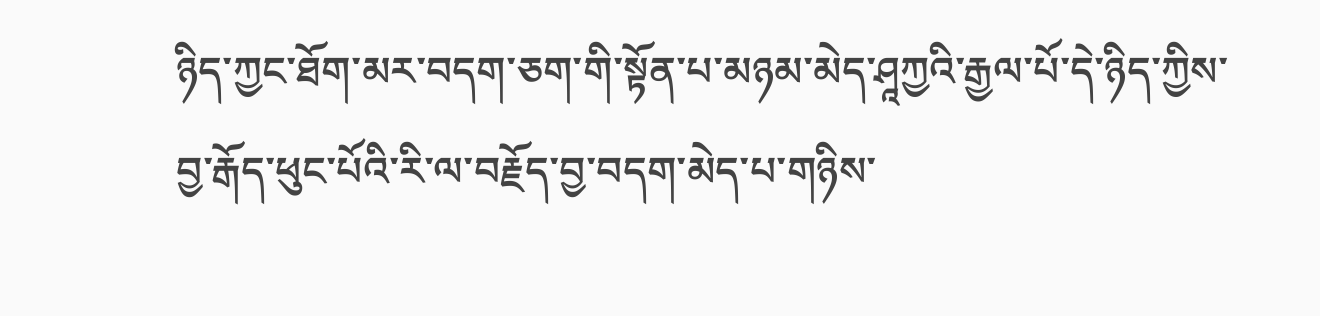ཉིད་ཀྱང་ཐོག་མར་བདག་ཅག་གི་སྟོན་པ་མཉམ་མེད་ཤཱཀྱའི་རྒྱལ་པོ་དེ་ཉིད་ཀྱིས་བྱ་རྒོད་ཕུང་པོའི་རི་ལ་བརྗོད་བྱ་བདག་མེད་པ་གཉིས་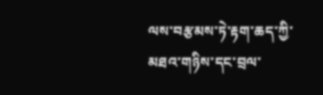ལས་བརྩམས་ཏེ་རྟག་ཆད་ཀྱི་མཐའ་གཉིས་དང་བྲལ་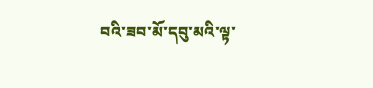བའི་ཟབ་མོ་དབུ་མའི་ལྟ་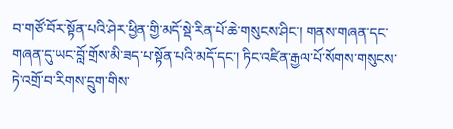བ་གཙོ་བོར་སྟོན་པའི་ཤེར་ཕྱིན་གྱི་མདོ་སྡེ་རིན་པོ་ཆེ་གསུངས་ཤིང་། གནས་གཞན་དང་གཞན་དུ་ཡང་བློ་གྲོས་མི་ཟད་པ་སྟོན་པའི་མདོ་དང་། ཏིང་འཛིན་རྒྱལ་པོ་སོགས་གསུངས་ཏེ་འགྲོ་བ་རིགས་དྲུག་གིས་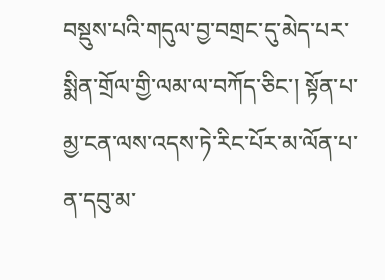བསྡུས་པའི་གདུལ་བྱ་བགྲང་དུ་མེད་པར་སྨིན་གྲོལ་གྱི་ལམ་ལ་བཀོད་ཅིང་། སྟོན་པ་མྱ་ངན་ལས་འདས་ཏེ་རིང་པོར་མ་ལོན་པ་ན་དབུ་མ་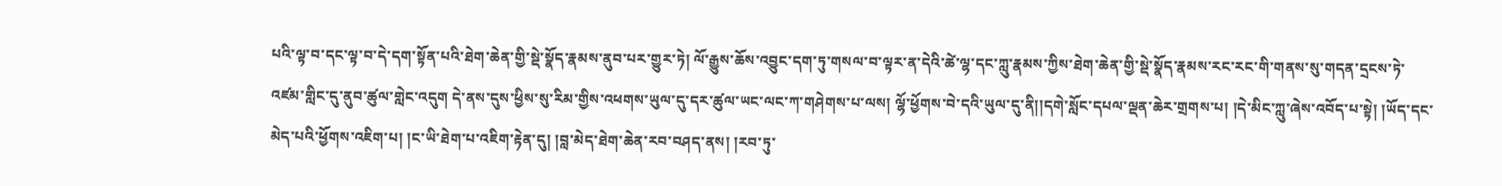པའི་ལྟ་བ་དང་ལྟ་བ་དེ་དག་སྟོན་པའི་ཐེག་ཆེན་གྱི་སྡེ་སྣོད་རྣམས་ནུབ་པར་གྱུར་ཏེ། ལོ་རྒྱུས་ཆོས་འབྱུང་དག་ཏུ་གསལ་བ་ལྟར་ན་དེའི་ཚེ་ལྷ་དང་ཀླུ་རྣམས་ཀྱིས་ཐེག་ཆེན་གྱི་སྡེ་སྣོད་རྣམས་རང་རང་གི་གནས་སུ་གདན་དྲངས་ཏེ་འཛམ་གླིང་དུ་ནུབ་ཚུལ་གླེང་འདུག དེ་ནས་དུས་ཕྱིས་སུ་རིམ་གྱིས་འཕགས་ཡུལ་དུ་དར་ཚུལ་ཡང་ལང་ཀ་གཤེགས་པ་ལས། ལྷོ་ཕྱོགས་བེ་དའི་ཡུལ་དུ་ནི།།དགེ་སློང་དཔལ་ལྡན་ཆེར་གྲགས་པ། །དེ་མིང་ཀླུ་ཞེས་འབོད་པ་སྟེ། །ཡོད་དང་མེད་པའི་ཕྱོགས་འཇིག་པ། །ང་ཡི་ཐེག་པ་འཇིག་རྟེན་དུ། །བླ་མེད་ཐེག་ཆེན་རབ་བཤད་ནས། །རབ་ཏུ་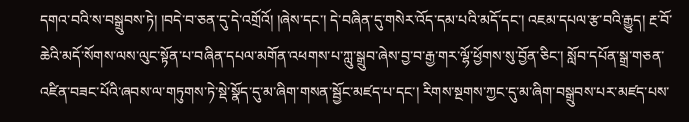དགའ་བའི་ས་བསྒྲུབས་ཏེ། །བདེ་བ་ཅན་དུ་དེ་འགྲོའོ། །ཞེས་དང་། དེ་བཞིན་དུ་གསེར་འོད་དམ་པའི་མདོ་དང་། འཇམ་དཔལ་རྩ་བའི་རྒྱུད། རྔ་བོ་ཆེའི་མདོ་སོགས་ལས་ལུང་སྟོན་པ་བཞིན་དཔལ་མགོན་འཕགས་པ་ཀླུ་སྒྲུབ་ཞེས་བྱ་བ་རྒྱ་གར་ལྷོ་ཕྱོགས་སུ་བྱོན་ཅིང་། སློབ་དཔོན་སྒྲ་གཅན་འཛིན་བཟང་པོའི་ཞབས་ལ་གཏུགས་ཏེ་སྡེ་སྣོད་དུ་མ་ཞིག་གསན་སྦྱོང་མཛད་པ་དང་། རིགས་སྔགས་ཀྱང་དུ་མ་ཞིག་བསྒྲུབས་པར་མཛད་པས་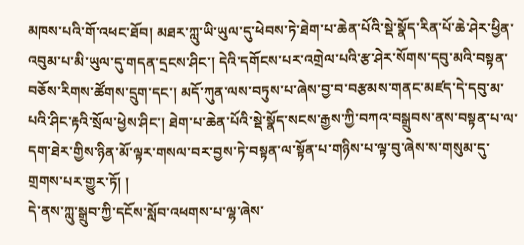མཁས་པའི་གོ་འཕང་ཐོབ། མཐར་ཀླུ་ཡི་ཡུལ་དུ་ཕེབས་ཏེ་ཐེག་པ་ཆེན་པོའི་སྡེ་སྣོད་རིན་པོ་ཆེ་ཤེར་ཕྱིན་འབུམ་པ་མི་ཡུལ་དུ་གདན་དྲངས་ཤིང་། དེའི་དགོངས་པར་འགྲེལ་པའི་རྩ་ཤེར་སོགས་དབུ་མའི་བསྟན་བཅོས་རིགས་ཚོགས་དྲུག་དང་། མདོ་ཀུན་ལས་བཏུས་པ་ཞེས་བྱ་བ་བརྩམས་གནང་མཛད་དེ་དབུ་མ་པའི་ཤིང་རྟའི་སྲོལ་ཕྱེས་ཤིང་། ཐེག་པ་ཆེན་པོའི་སྡེ་སྣོད་སངས་རྒྱས་ཀྱི་བཀའ་བསྒྲུབས་ནས་བསྟན་པ་ལ་དག་ཐེར་གྱིས་ཉིན་མོ་ལྟར་གསལ་བར་བྱས་ཏེ་བསྟན་ལ་སྟོན་པ་གཉིས་པ་ལྟ་བུ་ཞེས་ས་གསུམ་དུ་གྲགས་པར་གྱུར་ཏོ། །
དེ་ནས་ཀླུ་སྒྲུབ་ཀྱི་དངོས་སློབ་འཕགས་པ་ལྷ་ཞེས་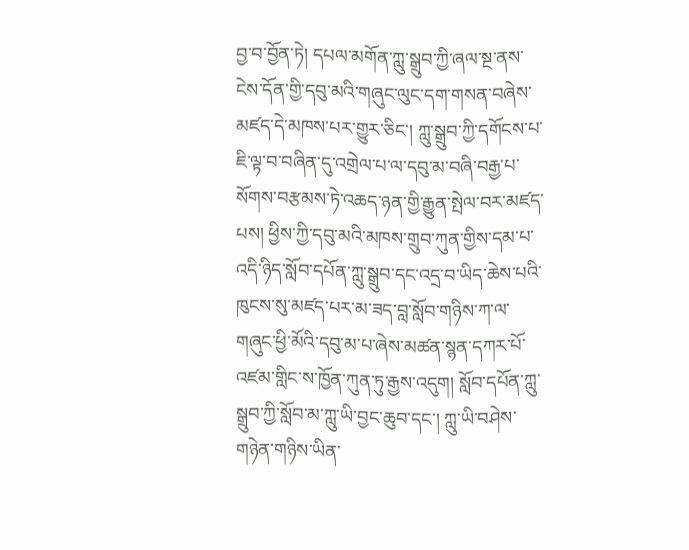བྱ་བ་བྱོན་ཏེ། དཔལ་མགོན་ཀླུ་སྒྲུབ་ཀྱི་ཞལ་སྔ་ནས་ངེས་དོན་གྱི་དབུ་མའི་གཞུང་ལུང་དག་གསན་བཞེས་མཛད་དེ་མཁས་པར་གྱུར་ཅིང་། ཀླུ་སྒྲུབ་ཀྱི་དགོངས་པ་ཇི་ལྟ་བ་བཞིན་དུ་འགྲེལ་པ་ལ་དབུ་མ་བཞི་བརྒྱ་པ་སོགས་བརྩམས་ཏེ་འཆད་ཉན་གྱི་རྒྱུན་སྤེལ་བར་མཛད་པས། ཕྱིས་ཀྱི་དབུ་མའི་མཁས་གྲུབ་ཀུན་གྱིས་དམ་པ་འདི་ཉིད་སློབ་དཔོན་ཀླུ་སྒྲུབ་དང་འདྲ་བ་ཡིད་ཆེས་པའི་ཁུངས་སུ་མཛད་པར་མ་ཟད་བླ་སློབ་གཉིས་ཀ་ལ་གཞུང་ཕྱི་མོའི་དབུ་མ་པ་ཞེས་མཚན་སྙན་དཀར་པོ་འཛམ་གླིང་ས་ཁྱོན་ཀུན་ཏུ་རྒྱས་འདུག། སློབ་དཔོན་ཀླུ་སྒྲུབ་ཀྱི་སློབ་མ་ཀླུ་ཡི་བྱང་ཆུབ་དང་། ཀླུ་ཡི་བཤེས་གཉེན་གཉིས་ཡིན་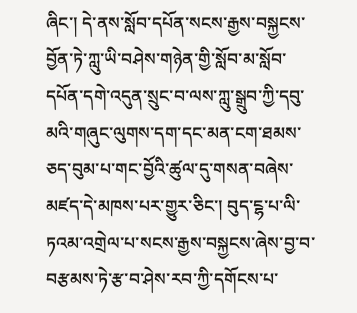ཞིང་། དེ་ནས་སློབ་དཔོན་སངས་རྒྱས་བསྐྱངས་བྱོན་ཏེ་ཀླུ་ཡི་བཤེས་གཉེན་གྱི་སློབ་མ་སློབ་དཔོན་དགེ་འདུན་སྲུང་བ་ལས་ཀླུ་སྒྲུབ་ཀྱི་དབུ་མའི་གཞུང་ལུགས་དག་དང་མན་ངག་ཐམས་ཅད་བུམ་པ་གང་བྱོའི་ཚུལ་དུ་གསན་བཞེས་མཛད་དེ་མཁས་པར་གྱུར་ཅིང་། བུད་ངྷ་པ་ལི་ཏའམ་འགྲེལ་པ་སངས་རྒྱས་བསྐྱངས་ཞེས་བྱ་བ་བརྩམས་ཏེ་རྩ་བ་ཤེས་རབ་ཀྱི་དགོངས་པ་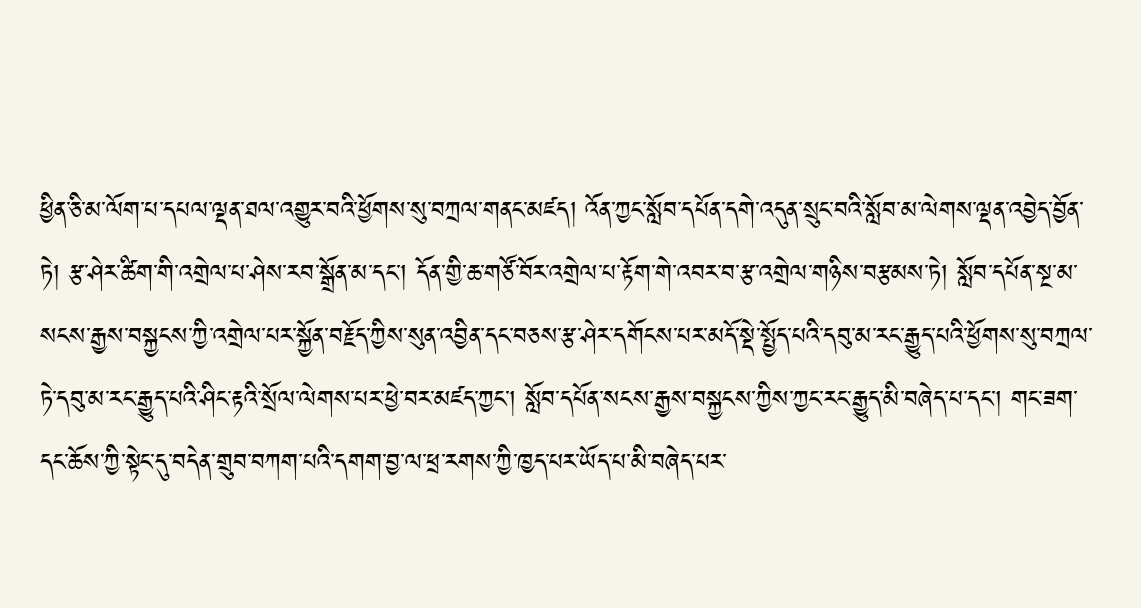ཕྱིན་ཅི་མ་ལོག་པ་དཔལ་ལྡན་ཐལ་འགྱུར་བའི་ཕྱོགས་སུ་བཀྲལ་གནང་མཛད། འོན་ཀྱང་སློབ་དཔོན་དགེ་འདུན་སྲུང་བའི་སློབ་མ་ལེགས་ལྡན་འབྱེད་བྱོན་ཏེ། རྩ་ཤེར་ཚིག་གི་འགྲེལ་པ་ཤེས་རབ་སྒྲོན་མ་དང་། དོན་གྱི་ཆ་གཙོ་བོར་འགྲེལ་པ་རྟོག་གེ་འབར་བ་རྩ་འགྲེལ་གཉིས་བརྩམས་ཏེ། སློབ་དཔོན་སྔ་མ་སངས་རྒྱས་བསྐྱངས་ཀྱི་འགྲེལ་པར་སྐྱོན་བརྗོད་ཀྱིས་སུན་འབྱིན་དང་བཅས་རྩ་ཤེར་དགོངས་པར་མདོ་སྡེ་སྤྱོད་པའི་དབུ་མ་རང་རྒྱུད་པའི་ཕྱོགས་སུ་བཀྲལ་ཏེ་དབུ་མ་རང་རྒྱུད་པའི་ཤིང་རྟའི་སྲོལ་ལེགས་པར་ཕྱེ་བར་མཛད་ཀྱང་། སློབ་དཔོན་སངས་རྒྱས་བསྐྱངས་ཀྱིས་ཀྱང་རང་རྒྱུད་མི་བཞེད་པ་དང་། གང་ཟག་དང་ཆོས་ཀྱི་སྟེང་དུ་བདེན་གྲུབ་བཀག་པའི་དགག་བྱ་ལ་ཕྲ་རགས་ཀྱི་ཁྱད་པར་ཡོད་པ་མི་བཞེད་པར་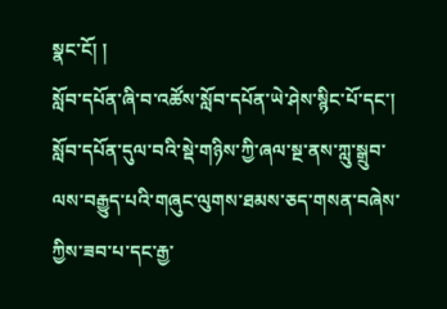སྣང་ངོ། །
སློབ་དཔོན་ཞི་བ་འཚོས་སློབ་དཔོན་ཡེ་ཤེས་སྙིང་པོ་དང་། སློབ་དཔོན་དུལ་བའི་སྡེ་གཉིས་ཀྱི་ཞལ་སྔ་ནས་ཀླུ་སྒྲུབ་ལས་བརྒྱུད་པའི་གཞུང་ལུགས་ཐམས་ཅད་གསན་བཞེས་ཀྱིས་ཟབ་པ་དང་རྒྱ་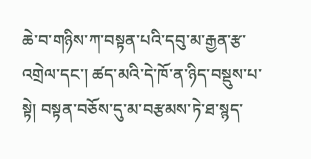ཆེ་བ་གཉིས་ཀ་བསྟན་པའི་དབུ་མ་རྒྱན་རྩ་འགྲེལ་དང་། ཚད་མའི་དེ་ཁོ་ན་ཉིད་བསྡུས་པ་སྟེ། བསྟན་བཅོས་དུ་མ་བརྩམས་ཏེ་ཐ་སྙད་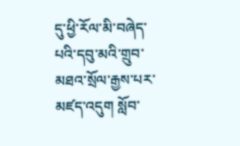དུ་ཕྱི་རོལ་མི་བཞེད་པའི་དབུ་མའི་གྲུབ་མཐའ་སྲོལ་རྒྱས་པར་མཛད་འདུག སློབ་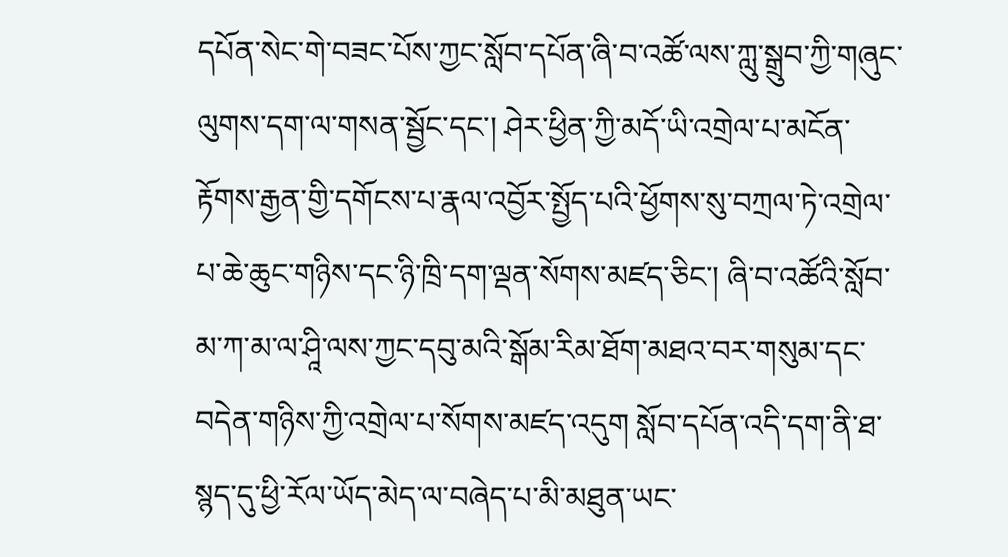དཔོན་སེང་གེ་བཟང་པོས་ཀྱང་སློབ་དཔོན་ཞི་བ་འཚོ་ལས་ཀླུ་སྒྲུབ་ཀྱི་གཞུང་ལུགས་དག་ལ་གསན་སྦྱོང་དང་། ཤེར་ཕྱིན་ཀྱི་མདོ་ཡི་འགྲེལ་པ་མངོན་རྟོགས་རྒྱན་གྱི་དགོངས་པ་རྣལ་འབྱོར་སྤྱོད་པའི་ཕྱོགས་སུ་བཀྲལ་ཏེ་འགྲེལ་པ་ཆེ་ཆུང་གཉིས་དང་ཉི་ཁྲི་དག་ལྡན་སོགས་མཛད་ཅིང་། ཞི་བ་འཚོའི་སློབ་མ་ཀ་མ་ལ་ཤཱི་ལས་ཀྱང་དབུ་མའི་སྒོམ་རིམ་ཐོག་མཐའ་བར་གསུམ་དང་བདེན་གཉིས་ཀྱི་འགྲེལ་པ་སོགས་མཛད་འདུག སློབ་དཔོན་འདི་དག་ནི་ཐ་སྙད་དུ་ཕྱི་རོལ་ཡོད་མེད་ལ་བཞེད་པ་མི་མཐུན་ཡང་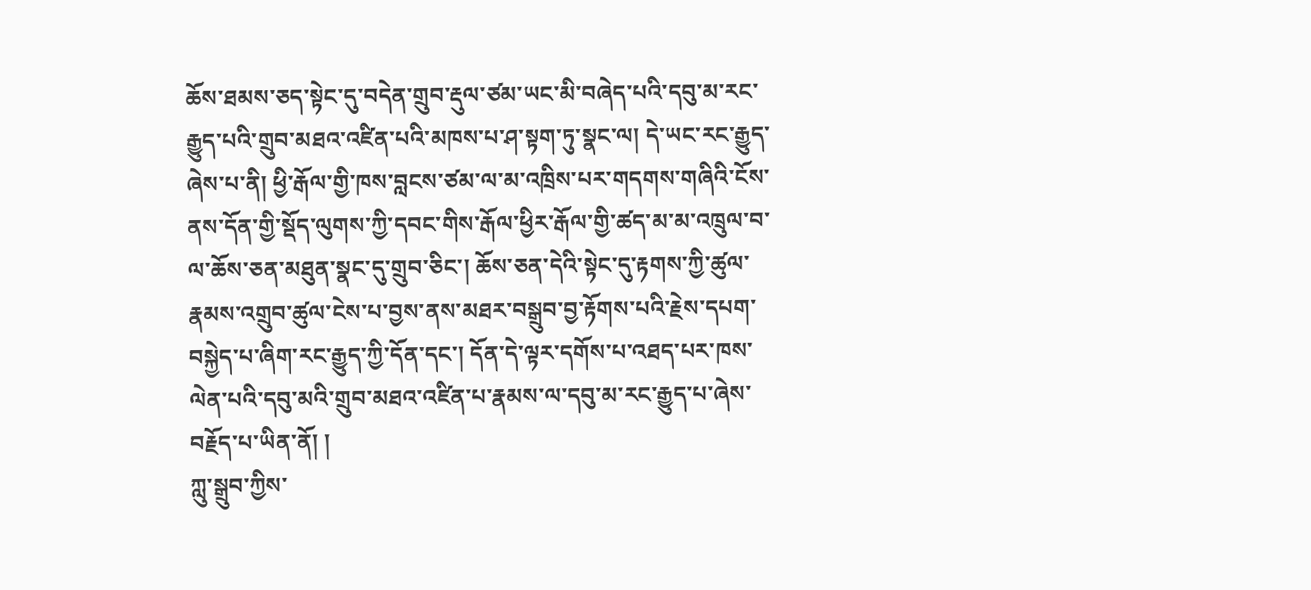ཆོས་ཐམས་ཅད་སྟེང་དུ་བདེན་གྲུབ་རྡུལ་ཙམ་ཡང་མི་བཞེད་པའི་དབུ་མ་རང་རྒྱུད་པའི་གྲུབ་མཐའ་འཛིན་པའི་མཁས་པ་ཤ་སྟག་ཏུ་སྣང་ལ། དེ་ཡང་རང་རྒྱུད་ཞེས་པ་ནི། ཕྱི་རྒོལ་གྱི་ཁས་བླངས་ཙམ་ལ་མ་འཁྲིས་པར་གདགས་གཞིའི་ངོས་ནས་དོན་གྱི་སྡོད་ལུགས་ཀྱི་དབང་གིས་རྒོལ་ཕྱིར་རྒོལ་གྱི་ཚད་མ་མ་འཁྲུལ་བ་ལ་ཆོས་ཅན་མཐུན་སྣང་དུ་གྲུབ་ཅིང་། ཆོས་ཅན་དེའི་སྟེང་དུ་རྟགས་ཀྱི་ཚུལ་རྣམས་འགྲུབ་ཚུལ་ངེས་པ་བྱས་ནས་མཐར་བསྒྲུབ་བྱ་རྟོགས་པའི་རྗེས་དཔག་བསྐྱེད་པ་ཞིག་རང་རྒྱུད་ཀྱི་དོན་དང་། དོན་དེ་ལྟར་དགོས་པ་འཐད་པར་ཁས་ལེན་པའི་དབུ་མའི་གྲུབ་མཐའ་འཛིན་པ་རྣམས་ལ་དབུ་མ་རང་རྒྱུད་པ་ཞེས་བརྗོད་པ་ཡིན་ནོ། །
ཀླུ་སྒྲུབ་ཀྱིས་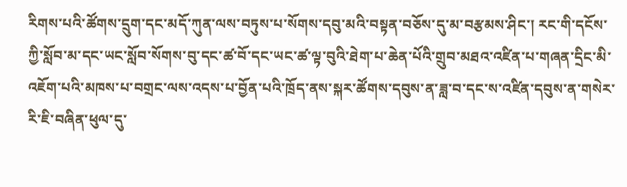རིགས་པའི་ཚོགས་དྲུག་དང་མདོ་ཀུན་ལས་བཏུས་པ་སོགས་དབུ་མའི་བསྟན་བཅོས་དུ་མ་བརྩམས་ཤིང་། རང་གི་དངོས་ཀྱི་སློབ་མ་དང་ཡང་སློབ་སོགས་བུ་དང་ཚ་བོ་དང་ཡང་ཚ་ལྟ་བུའི་ཐེག་པ་ཆེན་པོའི་གྲུབ་མཐའ་འཛིན་པ་གཞན་དྲིང་མི་འཇོག་པའི་མཁས་པ་བགྲང་ལས་འདས་པ་བྱོན་པའི་ཁྲོད་ནས་སྐར་ཚོགས་དབུས་ན་ཟླ་བ་དང་ས་འཛིན་དབུས་ན་གསེར་རི་ཇི་བཞིན་ཕུལ་དུ་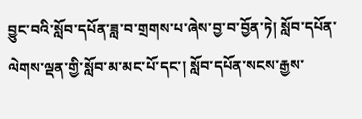བྱུང་བའི་སློབ་དཔོན་ཟླ་བ་གྲགས་པ་ཞེས་བྱ་བ་བྱོན་ཏེ། སློབ་དཔོན་ལེགས་ལྡན་གྱི་སློབ་མ་མང་པོ་དང་། སློབ་དཔོན་སངས་རྒྱས་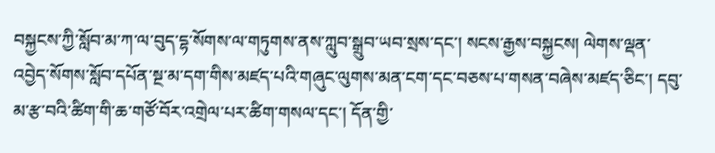བསྐྱངས་ཀྱི་སློབ་མ་ཀ་ལ་བུད་དྷ་སོགས་ལ་གཏུགས་ནས་ཀླུབ་སྒྲུབ་ཡབ་སྲས་དང་། སངས་རྒྱས་བསྐྱངས། ལེགས་ལྡན་འབྱེད་སོགས་སློབ་དཔོན་སྔ་མ་དག་གིས་མཛད་པའི་གཞུང་ལུགས་མན་ངག་དང་བཅས་པ་གསན་བཞེས་མཛད་ཅིང་། དབུ་མ་རྩ་བའི་ཚིག་གི་ཆ་གཙོ་བོར་འགྲེལ་པར་ཚིག་གསལ་དང་། དོན་གྱི་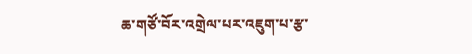ཆ་གཙོ་བོར་འགྲེལ་པར་འཇུག་པ་རྩ་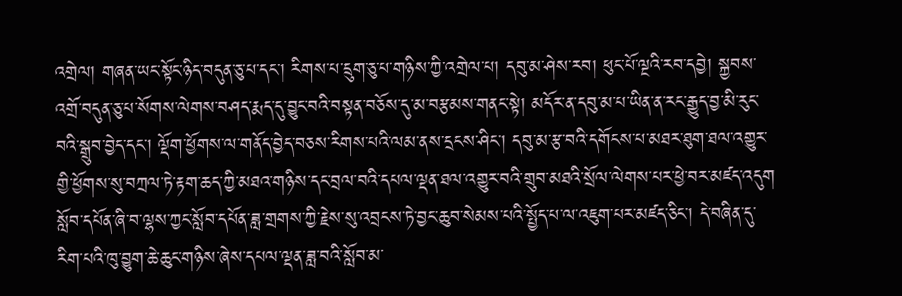འགྲེལ། གཞན་ཡང་སྟོང་ཉིད་བདུན་ཅུ་པ་དང་། རིགས་པ་དྲུག་ཅུ་པ་གཉིས་ཀྱི་འགྲེལ་པ། དབུ་མ་ཤེས་རབ། ཕུང་པོ་ལྔའི་རབ་དབྱེ། སྐྱབས་འགྲོ་བདུན་ཅུ་པ་སོགས་ལེགས་བཤད་རྨད་དུ་བྱུང་བའི་བསྟན་བཅོས་དུ་མ་བརྩམས་གནང་སྟེ། མདོར་ན་དབུ་མ་པ་ཡིན་ན་རང་རྒྱུད་བྱ་མི་རུང་བའི་སྒྲུབ་བྱེད་དང་། ལྡོག་ཕྱོགས་ལ་གནོད་བྱེད་བཅས་རིགས་པའི་ལམ་ནས་དྲངས་ཤིང་། དབུ་མ་རྩ་བའི་དགོངས་པ་མཐར་ཐུག་ཐལ་འགྱུར་གྱི་ཕྱོགས་སུ་བཀྲལ་ཏེ་རྟག་ཆད་ཀྱི་མཐའ་གཉིས་དང་བྲལ་བའི་དཔལ་ལྡན་ཐལ་འགྱུར་བའི་གྲུབ་མཐའི་སྲོལ་ལེགས་པར་ཕྱེ་བར་མཛད་འདུག སློབ་དཔོན་ཞི་བ་ལྷས་ཀྱང་སློབ་དཔོན་ཟླ་གྲགས་ཀྱི་རྗེས་སུ་འབྲངས་ཏེ་བྱང་ཆུབ་སེམས་པའི་སྤྱོད་པ་ལ་འཇུག་པར་མཛད་ཅིང་། དེ་བཞིན་དུ་རིག་པའི་ཁུ་བྱུག་ཆེ་ཆུང་གཉིས་ཞེས་དཔལ་ལྡན་ཟླ་བའི་སློབ་མ་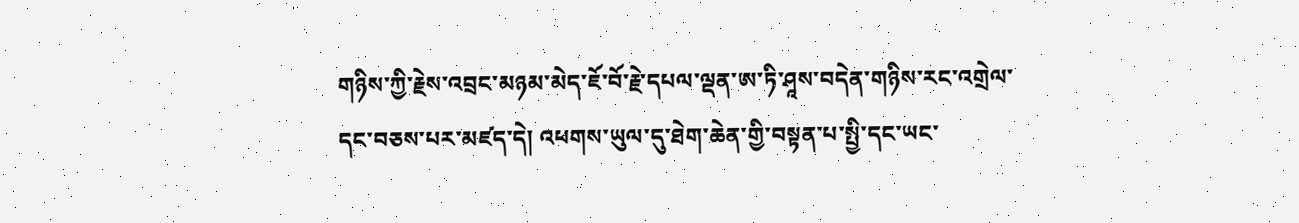གཉིས་ཀྱི་རྗེས་འབྲང་མཉམ་མེད་ཇོ་བོ་རྗེ་དཔལ་ལྡན་ཨ་ཏི་ཤཱས་བདེན་གཉིས་རང་འགྲེལ་དང་བཅས་པར་མཛད་དེ། འཕགས་ཡུལ་དུ་ཐེག་ཆེན་གྱི་བསྟན་པ་སྤྱི་དང་ཡང་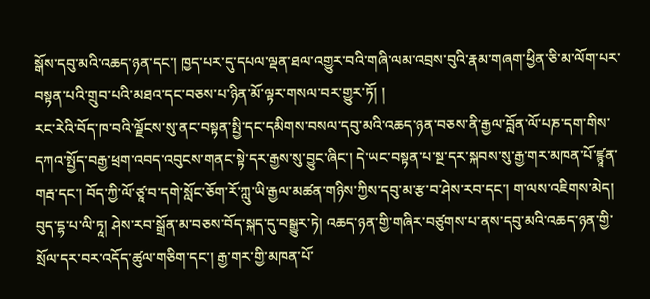སྒོས་དབུ་མའི་འཆད་ཉན་དང་། ཁྱད་པར་དུ་དཔལ་ལྡན་ཐལ་འགྱུར་བའི་གཞི་ལམ་འབྲས་བུའི་རྣམ་གཞག་ཕྱིན་ཅི་མ་ལོག་པར་བསྟན་པའི་གྲུབ་པའི་མཐའ་དང་བཅས་པ་ཉིན་མོ་ལྟར་གསལ་བར་གྱུར་ཏོ། །
རང་རེའི་བོད་ཁ་བའི་ལྗོངས་སུ་ནང་བསྟན་སྤྱི་དང་དམིགས་བསལ་དབུ་མའི་འཆད་ཉན་བཅས་ནི་རྒྱལ་བློན་ལོ་པཎ་དག་གིས་དཀའ་སྤྱོད་བརྒྱ་ཕྲག་འབད་འབུངས་གནང་སྟེ་དར་རྒྱས་སུ་བྱུང་ཞིང་། དེ་ཡང་བསྟན་པ་སྔ་དར་སྐབས་སུ་རྒྱ་གར་མཁན་པོ་ཛྙཱན་གརྦ་དང་། བོད་ཀྱི་ལོ་ཙཱ་བ་དགེ་སློང་ཅོག་རོ་ཀླུ་ཡི་རྒྱལ་མཚན་གཉིས་ཀྱིས་དབུ་མ་རྩ་བ་ཤེས་རབ་དང་། ག་ལས་འཇིགས་མེད། བུད་དྷ་པ་ལི་ཏཱ། ཤེས་རབ་སྒྲོན་མ་བཅས་བོད་སྐད་དུ་བསྒྱུར་ཏེ། འཆད་ཉན་གྱི་གཞིར་བཙུགས་པ་ནས་དབུ་མའི་འཆད་ཉན་གྱི་སྲོལ་དར་བར་འདོད་ཚུལ་གཅིག་དང་། རྒྱ་གར་གྱི་མཁན་པོ་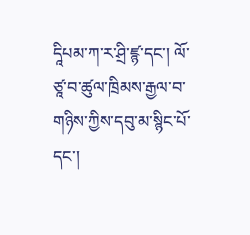དཱིཔམ་ཀ་ར་ཤྲི་ཛྙ་དང་། ལོ་ཙཱ་བ་ཚུལ་ཁྲིམས་རྒྱལ་བ་གཉིས་ཀྱིས་དབུ་མ་སྙིང་པོ་དང་།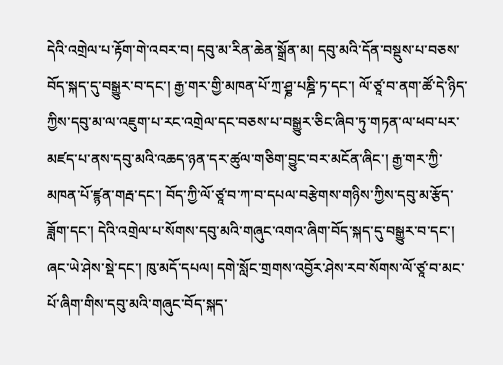དེའི་འགྲེལ་པ་རྟོག་གེ་འབར་བ། དབུ་མ་རིན་ཆེན་སྒྲོན་མ། དབུ་མའི་དོན་བསྡུས་པ་བཅས་བོད་སྐད་དུ་བསྒྱུར་བ་དང་། རྒྱ་གར་གྱི་མཁན་པོ་ཀྲ་ཤྞ་པཎྜི་ཏ་དང་། ལོ་ཙཱ་བ་ནག་ཚོ་དེ་ཉིད་ཀྱིས་དབུ་མ་ལ་འཇུག་པ་རང་འགྲེལ་དང་བཅས་པ་བསྒྱུར་ཅིང་ཞིབ་ཏུ་གཏན་ལ་ཕབ་པར་མཛད་པ་ནས་དབུ་མའི་འཆད་ཉན་དར་ཚུལ་གཅིག་བྱུང་བར་མངོན་ཞིང་། རྒྱ་གར་ཀྱི་མཁན་པོ་ཛྙན་གརྦ་དང་། བོད་ཀྱི་ལོ་ཙཱ་བ་ཀ་བ་དཔལ་བརྩེགས་གཉིས་ཀྱིས་དབུ་མ་རྩོད་ཟློག་དང་། དེའི་འགྲེལ་པ་སོགས་དབུ་མའི་གཞུང་འགའ་ཞིག་བོད་སྐད་དུ་བསྒྱུར་བ་དང་། ཞང་ཡེ་ཤེས་སྡེ་དང་། ཁུ་མདོ་དཔལ། དགེ་སློང་གྲགས་འབྱོར་ཤེས་རབ་སོགས་ལོ་ཙཱ་བ་མང་པོ་ཞིག་གིས་དབུ་མའི་གཞུང་བོད་སྐད་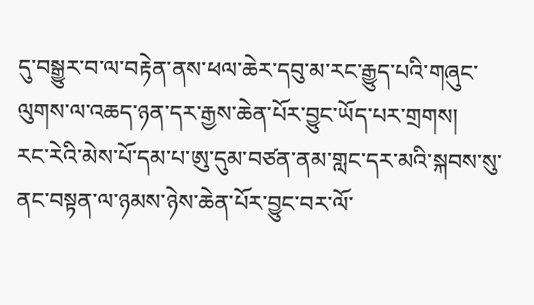དུ་བསྒྱུར་བ་ལ་བརྟེན་ནས་ཕལ་ཆེར་དབུ་མ་རང་རྒྱུད་པའི་གཞུང་ལུགས་ལ་འཆད་ཉན་དར་རྒྱས་ཆེན་པོར་བྱུང་ཡོད་པར་གྲགས།
རང་རེའི་མེས་པོ་དམ་པ་ཨུ་དུམ་བཙན་ནམ་གླང་དར་མའི་སྐབས་སུ་ནང་བསྟན་ལ་ཉམས་ཉེས་ཆེན་པོར་བྱུང་བར་ལོ་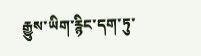རྒྱུས་ཡིག་རྙིང་དག་ཏུ་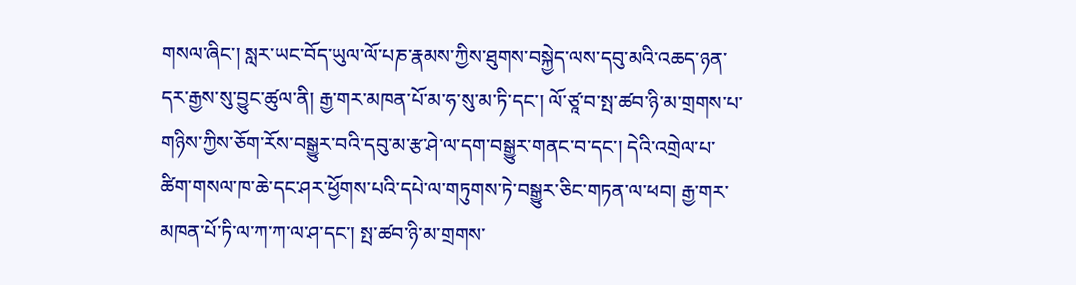གསལ་ཞིང་། སླར་ཡང་བོད་ཡུལ་ལོ་པཎ་རྣམས་ཀྱིས་ཐུགས་བསྐྱེད་ལས་དབུ་མའི་འཆད་ཉན་དར་རྒྱས་སུ་བྱུང་ཚུལ་ནི། རྒྱ་གར་མཁན་པོ་མ་ཧ་སུ་མ་ཏི་དང་། ལོ་ཙཱ་བ་སྤ་ཚབ་ཉི་མ་གྲགས་པ་གཉིས་ཀྱིས་ཅོག་རོས་བསྒྱུར་བའི་དབུ་མ་རྩ་ཤེ་ལ་དག་བསྒྱུར་གནང་བ་དང་། དེའི་འགྲེལ་པ་ཚིག་གསལ་ཁ་ཆེ་དང་ཤར་ཕྱོགས་པའི་དཔེ་ལ་གཏུགས་ཏེ་བསྒྱུར་ཅིང་གཏན་ལ་ཕབ། རྒྱ་གར་མཁན་པོ་ཏི་ལ་ཀ་ཀ་ལ་ཤ་དང་། སྤ་ཚབ་ཉི་མ་གྲགས་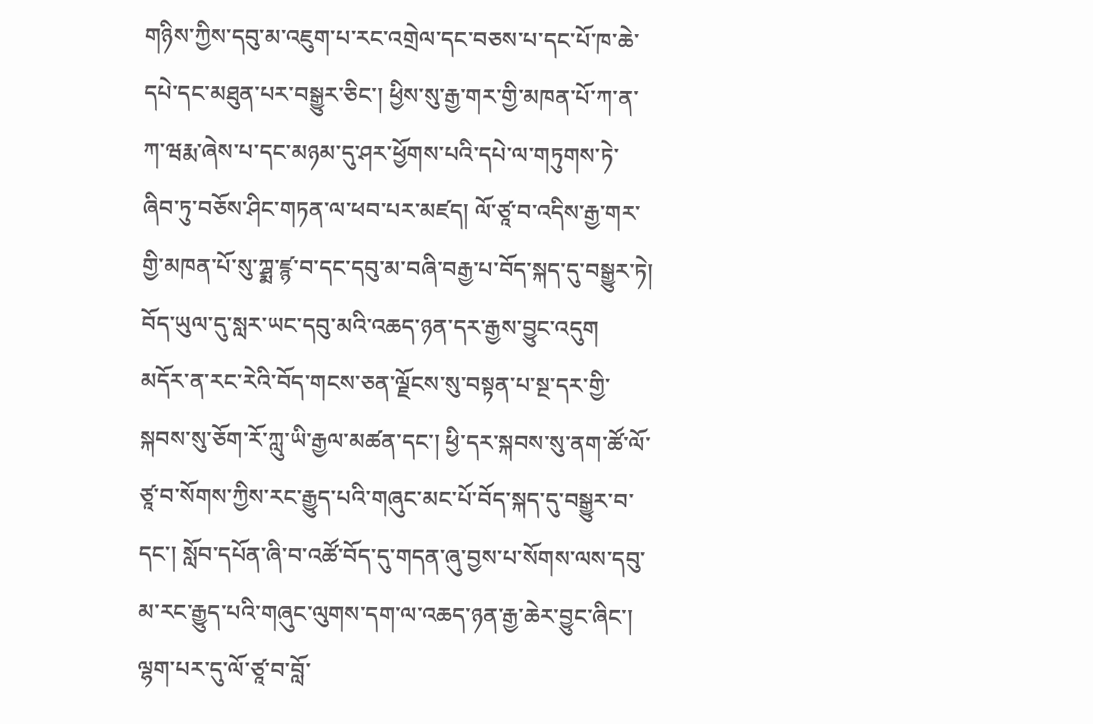གཉིས་ཀྱིས་དབུ་མ་འཇུག་པ་རང་འགྲེལ་དང་བཅས་པ་དང་པོ་ཁ་ཆེ་དཔེ་དང་མཐུན་པར་བསྒྱུར་ཅིང་། ཕྱིས་སུ་རྒྱ་གར་གྱི་མཁན་པོ་ཀ་ན་ཀ་ཝརྨ་ཞེས་པ་དང་མཉམ་དུ་ཤར་ཕྱོགས་པའི་དཔེ་ལ་གཏུགས་ཏེ་ཞིབ་ཏུ་བཅོས་ཤིང་གཏན་ལ་ཕབ་པར་མཛད། ལོ་ཙཱ་བ་འདིས་རྒྱ་གར་གྱི་མཁན་པོ་སུ་ཀྴྨ་ཛྙ་བ་དང་དབུ་མ་བཞི་བརྒྱ་པ་བོད་སྐད་དུ་བསྒྱུར་ཏེ། བོད་ཡུལ་དུ་སླར་ཡང་དབུ་མའི་འཆད་ཉན་དར་རྒྱས་བྱུང་འདུག
མདོར་ན་རང་རེའི་བོད་གངས་ཅན་ལྗོངས་སུ་བསྟན་པ་སྔ་དར་གྱི་སྐབས་སུ་ཅོག་རོ་ཀླུ་ཡི་རྒྱལ་མཚན་དང་། ཕྱི་དར་སྐབས་སུ་ནག་ཚོ་ལོ་ཙཱ་བ་སོགས་ཀྱིས་རང་རྒྱུད་པའི་གཞུང་མང་པོ་བོད་སྐད་དུ་བསྒྱུར་བ་དང་། སློབ་དཔོན་ཞི་བ་འཚོ་བོད་དུ་གདན་ཞུ་བྱས་པ་སོགས་ལས་དབུ་མ་རང་རྒྱུད་པའི་གཞུང་ལུགས་དག་ལ་འཆད་ཉན་རྒྱ་ཆེར་བྱུང་ཞིང་། ལྷག་པར་དུ་ལོ་ཙཱ་བ་བློ་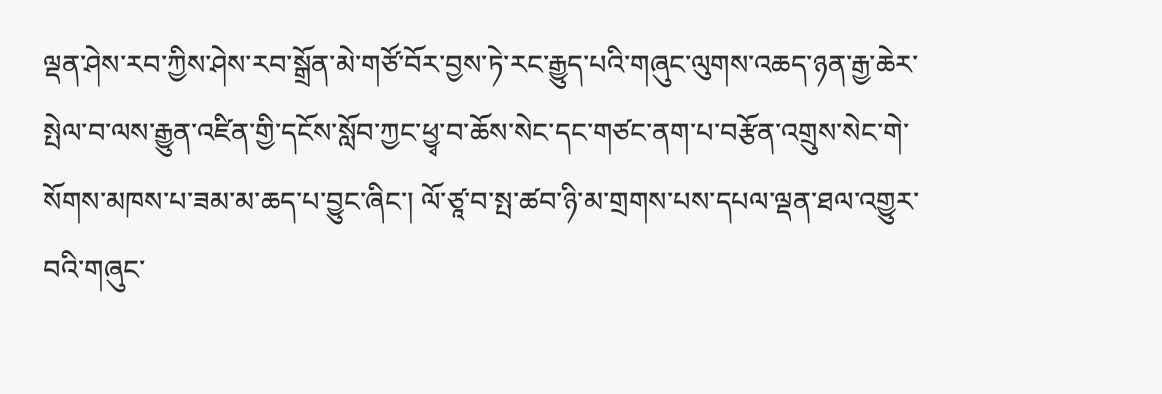ལྡན་ཤེས་རབ་ཀྱིས་ཤེས་རབ་སྒྲོན་མེ་གཙོ་བོར་བྱས་ཏེ་རང་རྒྱུད་པའི་གཞུང་ལུགས་འཆད་ཉན་རྒྱ་ཆེར་སྤེལ་བ་ལས་རྒྱུན་འཛིན་གྱི་དངོས་སློབ་ཀྱང་ཕྱྭ་བ་ཆོས་སེང་དང་གཙང་ནག་པ་བརྩོན་འགྲུས་སེང་གེ་སོགས་མཁས་པ་ཟམ་མ་ཆད་པ་བྱུང་ཞིང་། ལོ་ཙཱ་བ་སྤ་ཚབ་ཉི་མ་གྲགས་པས་དཔལ་ལྡན་ཐལ་འགྱུར་བའི་གཞུང་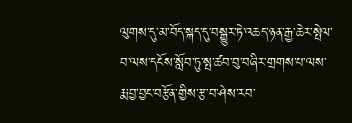ལུགས་དུ་མ་བོད་སྐད་དུ་བསྒྱུར་ཏེ་འཆད་ཉན་རྒྱ་ཆེར་སྤེལ་བ་ལས་དངོས་སློབ་ཏུ་སྤ་ཚབ་བུ་བཞིར་གྲགས་པ་ལས་རྨ་བྱ་བྱང་བརྩོན་གྱིས་རྩ་བ་ཤེས་རབ་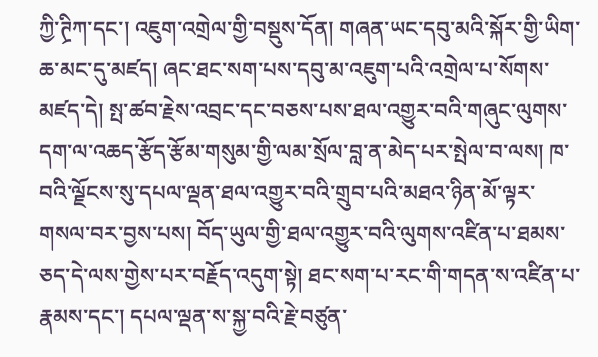ཀྱི་ཊྲིཀ་དང་། འཇུག་འགྲེལ་གྱི་བསྡུས་དོན། གཞན་ཡང་དབུ་མའི་སྐོར་གྱི་ཡིག་ཆ་མང་དུ་མཛད། ཞང་ཐང་སག་པས་དབུ་མ་འཇུག་པའི་འགྲེལ་པ་སོགས་མཛད་དེ། སྤ་ཚབ་རྗེས་འབྲང་དང་བཅས་པས་ཐལ་འགྱུར་བའི་གཞུང་ལུགས་དག་ལ་འཆད་རྩོད་རྩོམ་གསུམ་གྱི་ལམ་སྲོལ་བླ་ན་མེད་པར་སྤེལ་བ་ལས། ཁ་བའི་ལྗོངས་སུ་དཔལ་ལྡན་ཐལ་འགྱུར་བའི་གྲུབ་པའི་མཐའ་ཉིན་མོ་ལྟར་གསལ་བར་བྱས་པས། བོད་ཡུལ་གྱི་ཐལ་འགྱུར་བའི་ལུགས་འཛིན་པ་ཐམས་ཅད་དེ་ལས་གྱེས་པར་བརྗོད་འདུག་སྟེ། ཐང་སག་པ་རང་གི་གདན་ས་འཛིན་པ་རྣམས་དང་། དཔལ་ལྡན་ས་སྐྱ་བའི་རྗེ་བཙུན་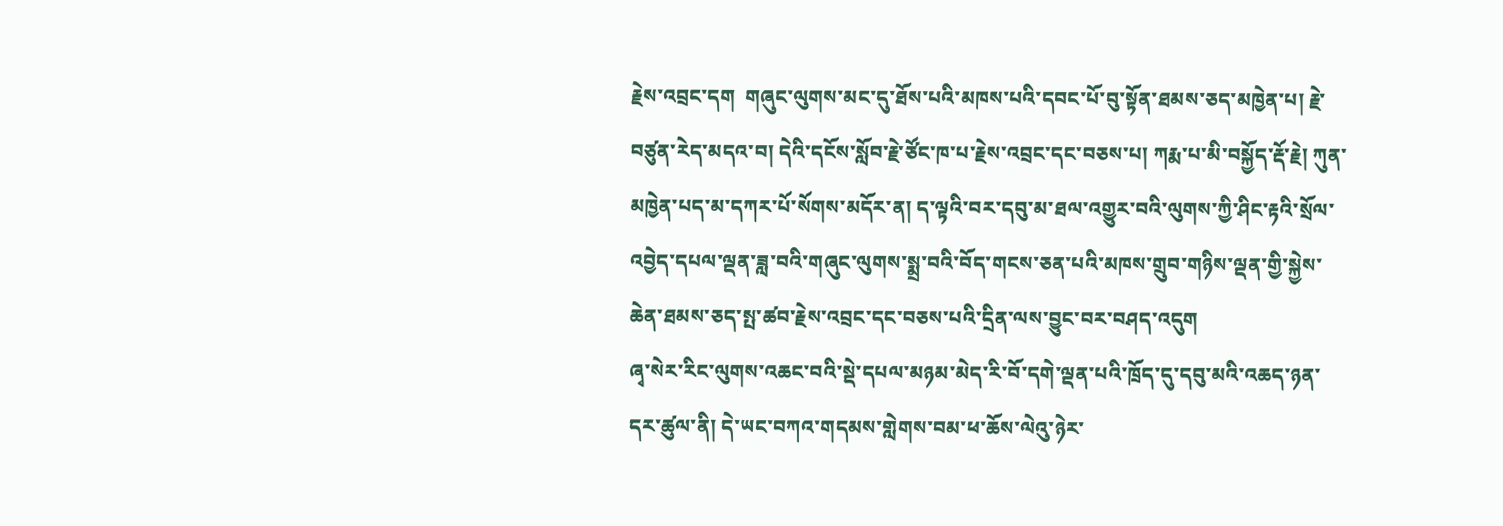རྗེས་འབྲང་དག  གཞུང་ལུགས་མང་དུ་ཐོས་པའི་མཁས་པའི་དབང་པོ་བུ་སྟོན་ཐམས་ཅད་མཁྱེན་པ། རྗེ་བཙུན་རེད་མདའ་བ། དེའི་དངོས་སློབ་རྗེ་ཙོང་ཁ་པ་རྗེས་འབྲང་དང་བཅས་པ། ཀརྨ་པ་མི་བསྐྱོད་རྡོ་རྗེ། ཀུན་མཁྱེན་པད་མ་དཀར་པོ་སོགས་མདོར་ན། ད་ལྟའི་བར་དབུ་མ་ཐལ་འགྱུར་བའི་ལུགས་ཀྱི་ཤིང་རྟའི་སྲོལ་འབྱེད་དཔལ་ལྡན་ཟླ་བའི་གཞུང་ལུགས་སྨྲ་བའི་བོད་གངས་ཅན་པའི་མཁས་གྲུབ་གཉིས་ལྡན་གྱི་སྐྱེས་ཆེན་ཐམས་ཅད་སྤ་ཚབ་རྗེས་འབྲང་དང་བཅས་པའི་དྲིན་ལས་བྱུང་བར་བཤད་འདུག
ཞྭ་སེར་རིང་ལུགས་འཆང་བའི་སྡེ་དཔལ་མཉམ་མེད་རི་བོ་དགེ་ལྡན་པའི་ཁྲོད་དུ་དབུ་མའི་འཆད་ཉན་དར་ཚུལ་ནི། དེ་ཡང་བཀའ་གདམས་གླེགས་བམ་ཕ་ཆོས་ལེའུ་ཉེར་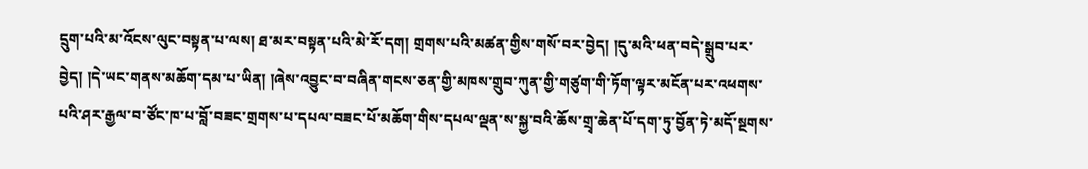དྲུག་པའི་མ་འོངས་ལུང་བསྟན་པ་ལས། ཐ་མར་བསྟན་པའི་མེ་རོ་དག། གྲགས་པའི་མཚན་གྱིས་གསོ་བར་བྱེད། །དུ་མའི་ཕན་བདེ་སྒྲུབ་པར་བྱེད། །དེ་ཡང་གནས་མཆོག་དམ་པ་ཡིན། །ཞེས་འབྱུང་བ་བཞིན་གངས་ཅན་གྱི་མཁས་གྲུབ་ཀུན་གྱི་གཙུག་གི་ཏོག་ལྟར་མངོན་པར་འཕགས་པའི་ཤར་རྒྱལ་བ་ཙོང་ཁ་པ་བློ་བཟང་གྲགས་པ་དཔལ་བཟང་པོ་མཆོག་གིས་དཔལ་ལྡན་ས་སྐྱ་བའི་ཆོས་གྲྭ་ཆེན་པོ་དག་ཏུ་བྱོན་ཏེ་མདོ་སྔགས་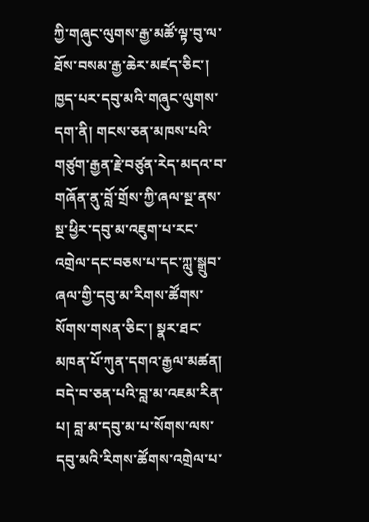ཀྱི་གཞུང་ལུགས་རྒྱ་མཚོ་ལྟ་བུ་ལ་ཐོས་བསམ་རྒྱ་ཆེར་མཛད་ཅིང་། ཁྱད་པར་དབུ་མའི་གཞུང་ལུགས་དག་ནི། གངས་ཅན་མཁས་པའི་གཙུག་རྒྱན་རྗེ་བཙུན་རེད་མདའ་བ་གཞོན་ནུ་བློ་གྲོས་ཀྱི་ཞལ་སྔ་ནས་སྔ་ཕྱིར་དབུ་མ་འཇུག་པ་རང་འགྲེལ་དང་བཅས་པ་དང་ཀླུ་སྒྲུབ་ཞལ་གྱི་དབུ་མ་རིགས་ཚོགས་སོགས་གསན་ཅིང་། སྣར་ཐང་མཁན་པོ་ཀུན་དགའ་རྒྱལ་མཚན། བདེ་བ་ཅན་པའི་བླ་མ་འཇམ་རིན་པ། བླ་མ་དབུ་མ་པ་སོགས་ལས་དབུ་མའི་རིགས་ཚོགས་འགྲེལ་པ་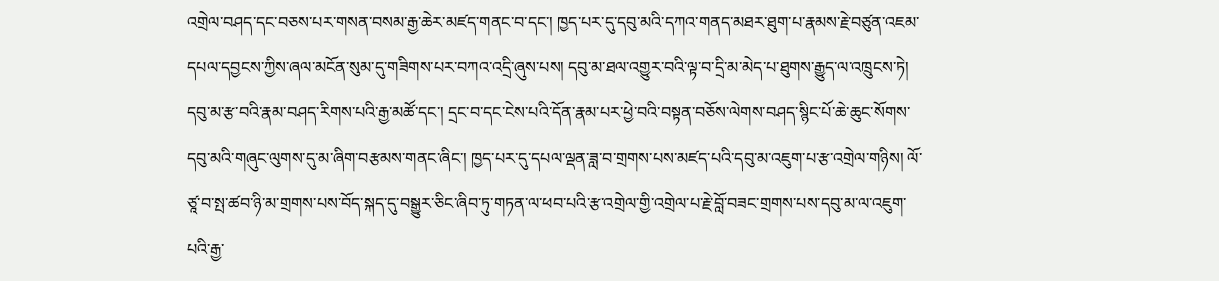འགྲེལ་བཤད་དང་བཅས་པར་གསན་བསམ་རྒྱ་ཆེར་མཛད་གནང་བ་དང་། ཁྱད་པར་དུ་དབུ་མའི་དཀའ་གནད་མཐར་ཐུག་པ་རྣམས་རྗེ་བཙུན་འཇམ་དཔལ་དབྱངས་ཀྱིས་ཞལ་མངོན་སུམ་དུ་གཟིགས་པར་བཀའ་འདྲི་ཞུས་པས། དབུ་མ་ཐལ་འགྱུར་བའི་ལྟ་བ་དྲི་མ་མེད་པ་ཐུགས་རྒྱུད་ལ་འཁྲུངས་ཏེ། དབུ་མ་རྩ་བའི་རྣམ་བཤད་རིགས་པའི་རྒྱ་མཚོ་དང་། དྲང་བ་དང་ངེས་པའི་དོན་རྣམ་པར་ཕྱེ་བའི་བསྟན་བཅོས་ལེགས་བཤད་སྙིང་པོ་ཆེ་ཆུང་སོགས་དབུ་མའི་གཞུང་ལུགས་དུ་མ་ཞིག་བརྩམས་གནང་ཞིང་། ཁྱད་པར་དུ་དཔལ་ལྡན་ཟླ་བ་གྲགས་པས་མཛད་པའི་དབུ་མ་འཇུག་པ་རྩ་འགྲེལ་གཉིས། ལོ་ཙཱ་བ་སྤ་ཚབ་ཉི་མ་གྲགས་པས་བོད་སྐད་དུ་བསྒྱུར་ཅིང་ཞིབ་ཏུ་གཏན་ལ་ཕབ་པའི་རྩ་འགྲེལ་གྱི་འགྲེལ་པ་རྗེ་བློ་བཟང་གྲགས་པས་དབུ་མ་ལ་འཇུག་པའི་རྒྱ་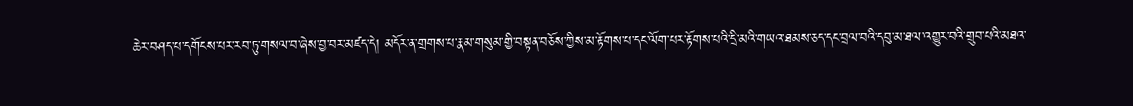ཆེར་བཤད་པ་དགོངས་པར་རབ་ཏུ་གསལ་བ་ཞེས་བྱ་བར་མཛད་དེ། མདོར་ན་གྲགས་པ་རྣམ་གསུམ་གྱི་བསྟན་བཅོས་ཀྱིས་མ་རྟོགས་པ་དང་ལོག་པར་རྟོགས་པའི་དྲི་མའི་གཡའ་ཐམས་ཅད་དང་བྲལ་བའི་དབུ་མ་ཐལ་འགྱུར་བའི་གྲུབ་པའི་མཐའ་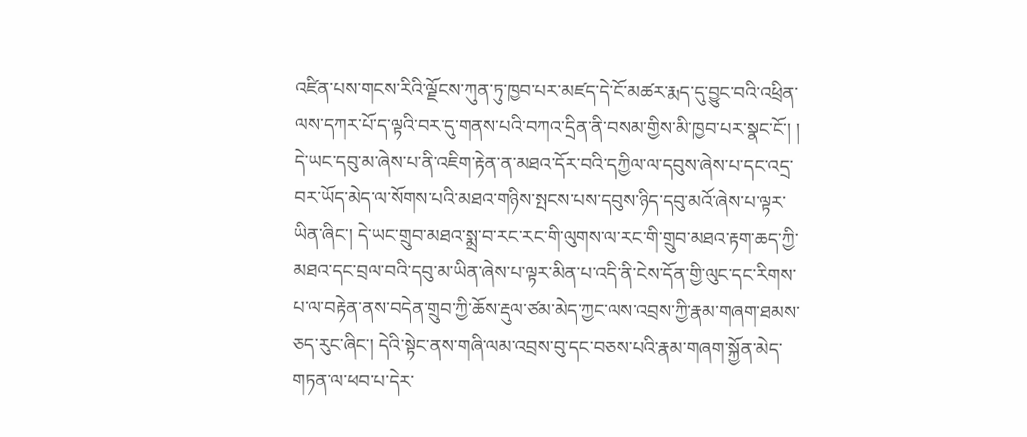འཛིན་པས་གངས་རིའི་ལྗོངས་ཀུན་ཏུ་ཁྱབ་པར་མཛད་དེ་ངོ་མཚར་རྨད་དུ་བྱུང་བའི་འཕྲིན་ལས་དཀར་པོ་ད་ལྟའི་བར་དུ་གནས་པའི་བཀའ་དྲིན་ནི་བསམ་གྱིས་མི་ཁྱབ་པར་སྣང་ངོ་། །
དེ་ཡང་དབུ་མ་ཞེས་པ་ནི་འཇིག་རྟེན་ན་མཐའ་དོར་བའི་དཀྱིལ་ལ་དབུས་ཞེས་པ་དང་འདྲ་བར་ཡོད་མེད་ལ་སོགས་པའི་མཐའ་གཉིས་སྤངས་པས་དབུས་ཉིད་དབུ་མའོ་ཞེས་པ་ལྟར་ཡིན་ཞིང་། དེ་ཡང་གྲུབ་མཐའ་སྨྲ་བ་རང་རང་གི་ལུགས་ལ་རང་གི་གྲུབ་མཐའ་རྟག་ཆད་ཀྱི་མཐའ་དང་བྲལ་བའི་དབུ་མ་ཡིན་ཞེས་པ་ལྟར་མིན་པ་འདི་ནི་ངེས་དོན་གྱི་ལུང་དང་རིགས་པ་ལ་བརྟེན་ནས་བདེན་གྲུབ་ཀྱི་ཆོས་རྡུལ་ཙམ་མེད་ཀྱང་ལས་འབྲས་ཀྱི་རྣམ་གཞག་ཐམས་ཅད་རུང་ཞིང་། དེའི་སྟེང་ནས་གཞི་ལམ་འབྲས་བུ་དང་བཅས་པའི་རྣམ་གཞག་སྐྱོན་མེད་གཏན་ལ་ཕབ་པ་དེར་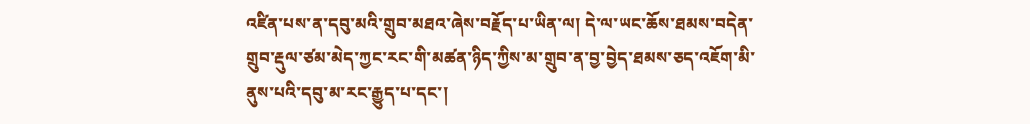འཛིན་པས་ན་དབུ་མའི་གྲུབ་མཐའ་ཞེས་བརྗོད་པ་ཡིན་ལ། དེ་ལ་ཡང་ཆོས་ཐམས་བདེན་གྲུབ་རྡུལ་ཙམ་མེད་ཀྱང་རང་གི་མཚན་ཉིད་ཀྱིས་མ་གྲུབ་ན་བྱ་བྱེད་ཐམས་ཅད་འཇོག་མི་ནུས་པའི་དབུ་མ་རང་རྒྱུད་པ་དང་།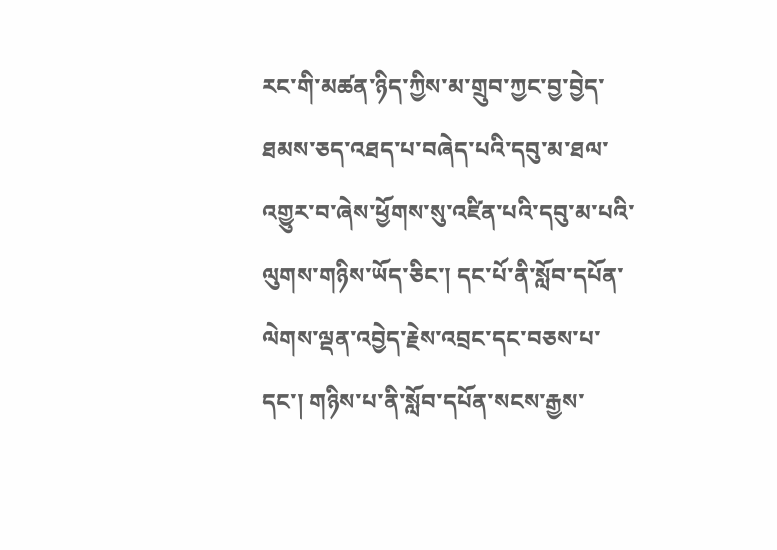རང་གི་མཚན་ཉིད་ཀྱིས་མ་གྲུབ་ཀྱང་བྱ་བྱེད་ཐམས་ཅད་འཐད་པ་བཞེད་པའི་དབུ་མ་ཐལ་འགྱུར་བ་ཞེས་ཕྱོགས་སུ་འཛིན་པའི་དབུ་མ་པའི་ལུགས་གཉིས་ཡོད་ཅིང་། དང་པོ་ནི་སློབ་དཔོན་ལེགས་ལྡན་འབྱེད་རྗེས་འབྲང་དང་བཅས་པ་དང་། གཉིས་པ་ནི་སློབ་དཔོན་སངས་རྒྱས་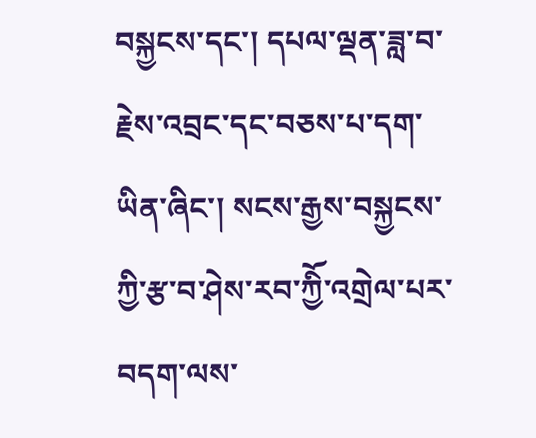བསྐྱངས་དང་། དཔལ་ལྡན་ཟླ་བ་རྗེས་འབྲང་དང་བཅས་པ་དག་ཡིན་ཞིང་། སངས་རྒྱས་བསྐྱངས་ཀྱི་རྩ་བ་ཤེས་རབ་ཀྱིོ་འགྲེལ་པར་བདག་ལས་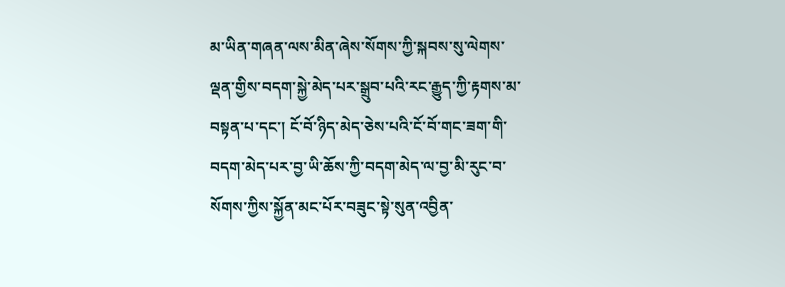མ་ཡིན་གཞན་ལས་མིན་ཞེས་སོགས་ཀྱི་སྐབས་སུ་ལེགས་ལྡན་གྱིས་བདག་སྐྱེ་མེད་པར་སྒྲུབ་པའི་རང་རྒྱུད་ཀྱི་རྟགས་མ་བསྟན་པ་དང་། ངོ་བོ་ཉིད་མེད་ཅེས་པའི་ངོ་བོ་གང་ཟག་གི་བདག་མེད་པར་བྱ་ཡི་ཆོས་ཀྱི་བདག་མེད་ལ་བྱ་མི་རུང་བ་སོགས་ཀྱིས་སྐྱོན་མང་པོར་བཟུང་སྟེ་སུན་འབྱིན་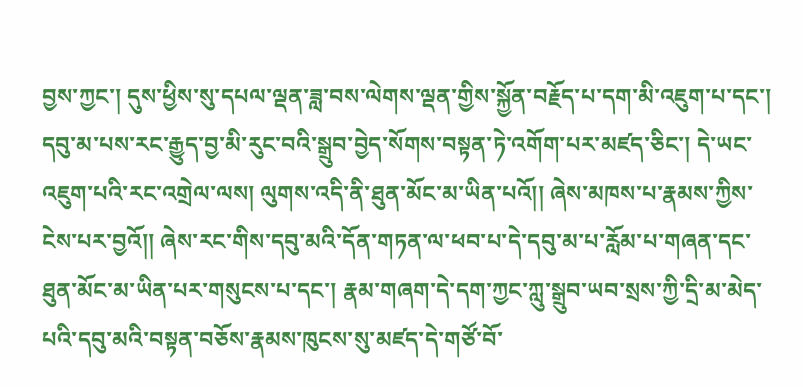བྱས་ཀྱང་། དུས་ཕྱིས་སུ་དཔལ་ལྡན་ཟླ་བས་ལེགས་ལྡན་གྱིས་སྐྱོན་བརྗོད་པ་དག་མི་འཇུག་པ་དང་། དབུ་མ་པས་རང་རྒྱུད་བྱ་མི་རུང་བའི་སྒྲུབ་བྱེད་སོགས་བསྟན་ཏེ་འགོག་པར་མཛད་ཅིང་། དེ་ཡང་འཇུག་པའི་རང་འགྲེལ་ལས། ལུགས་འདི་ནི་ཐུན་མོང་མ་ཡིན་པའོ།། ཞེས་མཁས་པ་རྣམས་ཀྱིས་ངེས་པར་བྱའོ།། ཞེས་རང་གིས་དབུ་མའི་དོན་གཏན་ལ་ཕབ་པ་དེ་དབུ་མ་པ་རློམ་པ་གཞན་དང་ཐུན་མོང་མ་ཡིན་པར་གསུངས་པ་དང་། རྣམ་གཞག་དེ་དག་ཀྱང་ཀླུ་སྒྲུབ་ཡབ་སྲས་ཀྱི་དྲི་མ་མེད་པའི་དབུ་མའི་བསྟན་བཅོས་རྣམས་ཁུངས་སུ་མཛད་དེ་གཙོ་བོ་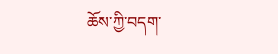ཆོས་ཀྱི་བདག་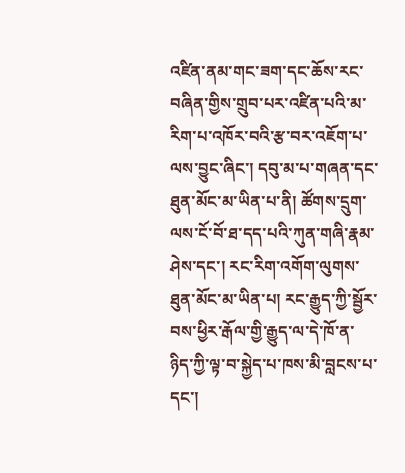འཛིན་ནམ་གང་ཟག་དང་ཆོས་རང་བཞིན་གྱིས་གྲུབ་པར་འཛིན་པའི་མ་རིག་པ་འཁོར་བའི་རྩ་བར་འཇོག་པ་ལས་བྱུང་ཞིང་། དབུ་མ་པ་གཞན་དང་ཐུན་མོང་མ་ཡིན་པ་ནི། ཚོགས་དྲུག་ལས་ངོ་བོ་ཐ་དད་པའི་ཀུན་གཞི་རྣམ་ཤེས་དང་། རང་རིག་འགོག་ལུགས་ཐུན་མོང་མ་ཡིན་པ། རང་རྒྱུད་ཀྱི་སྦྱོར་བས་ཕྱིར་རྒོལ་གྱི་རྒྱུད་ལ་དེ་ཁོ་ན་ཉིད་ཀྱི་ལྟ་བ་སྐྱེད་པ་ཁས་མི་བླངས་པ་དང་།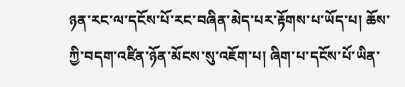ཉན་རང་ལ་དངོས་པོ་རང་བཞིན་མེད་པར་རྟོགས་པ་ཡོད་པ། ཆོས་ཀྱི་བདག་འཛིན་ཉོན་མོངས་སུ་འཇོག་པ། ཞིག་པ་དངོས་པོ་ཡིན་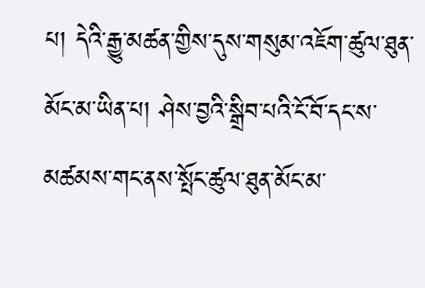པ། དེའི་རྒྱུ་མཚན་གྱིས་དུས་གསུམ་འཇོག་ཚུལ་ཐུན་མོང་མ་ཡིན་པ། ཤེས་བྱའི་སྒྲིབ་པའི་ངོ་བོ་དང་ས་མཚམས་གང་ནས་སྤོང་ཚུལ་ཐུན་མོང་མ་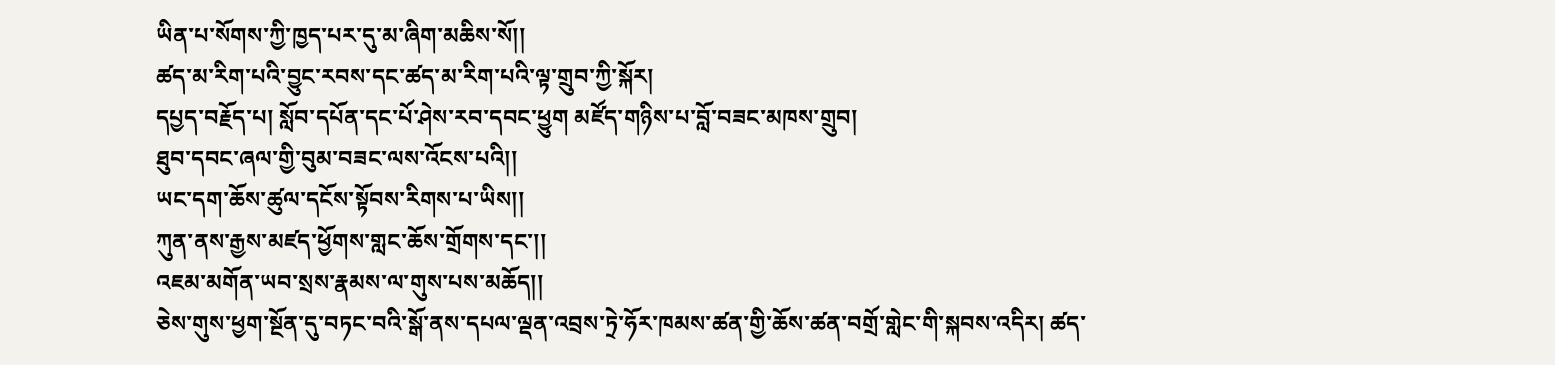ཡིན་པ་སོགས་ཀྱི་ཁྱད་པར་དུ་མ་ཞིག་མཆིས་སོ།།
ཚད་མ་རིག་པའི་བྱུང་རབས་དང་ཚད་མ་རིག་པའི་ལྟ་གྲུབ་ཀྱི་སྐོར།
དཔྱད་བརྗོད་པ། སློབ་དཔོན་དང་པོ་ཤེས་རབ་དབང་ཕྱུག མཛོད་གཉིས་པ་བློ་བཟང་མཁས་གྲུབ།
ཐུབ་དབང་ཞལ་གྱི་བུམ་བཟང་ལས་འོངས་པའི།།
ཡང་དག་ཆོས་ཚུལ་དངོས་སྟོབས་རིགས་པ་ཡིས།།
ཀུན་ནས་རྒྱས་མཛད་ཕྱོགས་གླང་ཆོས་གྲོགས་དང་།།
འཇམ་མགོན་ཡབ་སྲས་རྣམས་ལ་གུས་པས་མཆོད།།
ཅེས་གུས་ཕྱག་སྔོན་དུ་བཏང་བའི་སྒོ་ནས་དཔལ་ལྡན་འབྲས་ཏྲེ་ཧོར་ཁམས་ཚན་གྱི་ཆོས་ཚན་བགྲོ་གླེང་གི་སྐབས་འདིར། ཚད་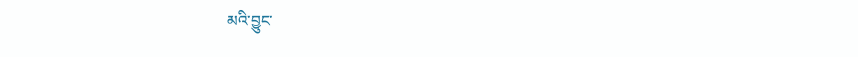མའི་བྱུང་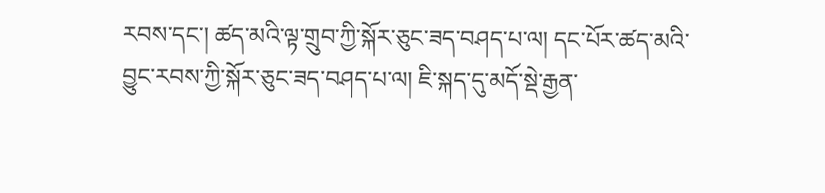རབས་དང་། ཚད་མའི་ལྟ་གྲུབ་ཀྱི་སྐོར་ཅུང་ཟད་བཤད་པ་ལ། དང་པོར་ཚད་མའི་བྱུང་རབས་ཀྱི་སྐོར་ཅུང་ཟད་བཤད་པ་ལ། ཇི་སྐད་དུ་མདོ་སྡེ་རྒྱན་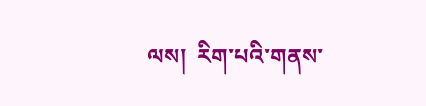ལས།  རིག་པའི་གནས་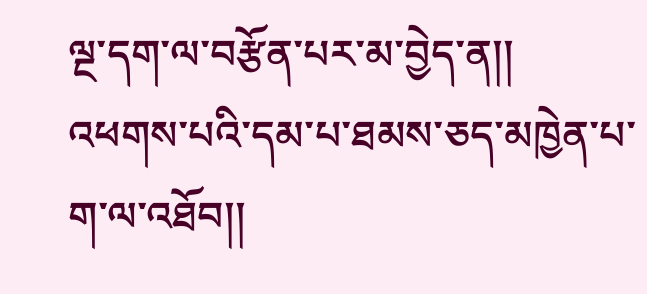ལྔ་དག་ལ་བརྩོན་པར་མ་བྱེད་ན།།
འཕགས་པའི་དམ་པ་ཐམས་ཅད་མཁྱེན་པ་ག་ལ་འཐོབ།།